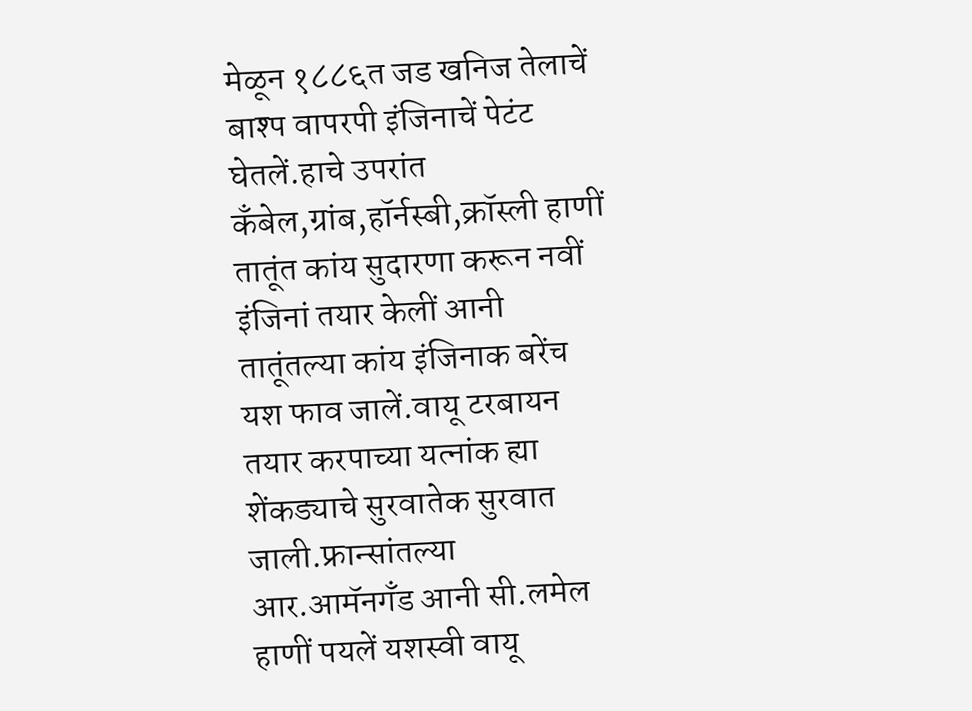मेळून १८८६त जड खनिज तेलाचें बाश्प वापरपी इंजिनाचें पेटंट घेतलें.हाचे उपरांत कॅंबेल,ग्रांब,हॉर्नस्बी,क्रॉस्ली हाणीं तातूंत कांय सुदारणा करून नवीं इंजिनां तयार केलीं आनी तातूंतल्या कांय इंजिनाक बरेंच यश फाव जालें.वायू टरबायन तयार करपाच्या यत्नांक ह्या शेंकड्याचे सुरवातेक सुरवात जाली.फ्रान्सांतल्या आर.आमॅनगॅंड आनी सी.लमेल हाणीं पयलें यशस्वी वायू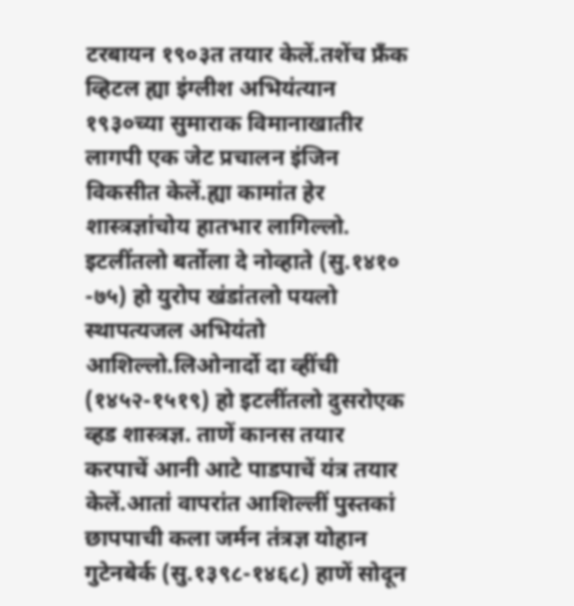टरबायन १९०३त तयार केलें.तशेंच फ्रॅंक व्हिटल ह्या इंग्लीश अभियंत्यान १९३०च्या सुमाराक विमानाखातीर लागपी एक जेट प्रचालन इंजिन विकसीत केलें.ह्या कामांत हेर शास्त्रज्ञांचोय हातभार लागिल्लो.
इटलींतलो बर्तोला दे नोव्हाते (सु.१४१० -७५) हो युरोप खंडांतलो पयलो स्थापत्यजल अभियंतो आशिल्लो.लिओनार्दो दा व्हींची (१४५२-१५१९) हो इटलींतलो दुसरोएक व्हड शास्त्रज्ञ. ताणें कानस तयार करपाचें आनी आटे पाडपाचें यंत्र तयार केलें.आतां वापरांत आशिल्लीं पुस्तकां छापपाची कला जर्मन तंत्रज्ञ योहान गुटेनबेर्क (सु.१३९८-१४६८) हाणें सोदून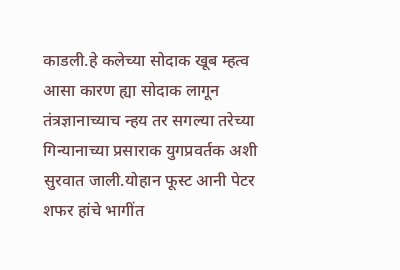काडली.हे कलेच्या सोदाक खूब म्हत्व आसा कारण ह्या सोदाक लागून तंत्रज्ञानाच्याच न्हय तर सगल्या तरेच्या गिन्यानाच्या प्रसाराक युगप्रवर्तक अशी सुरवात जाली.योहान फूस्ट आनी पेटर शफर हांचे भागींत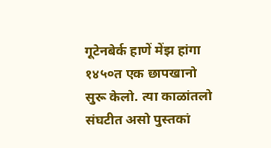गूटेनबेर्क हाणें मेंझ हांगा १४५०त एक छापखानो सुरू केलो. त्या काळांतलो संघटीत असो पुस्तकां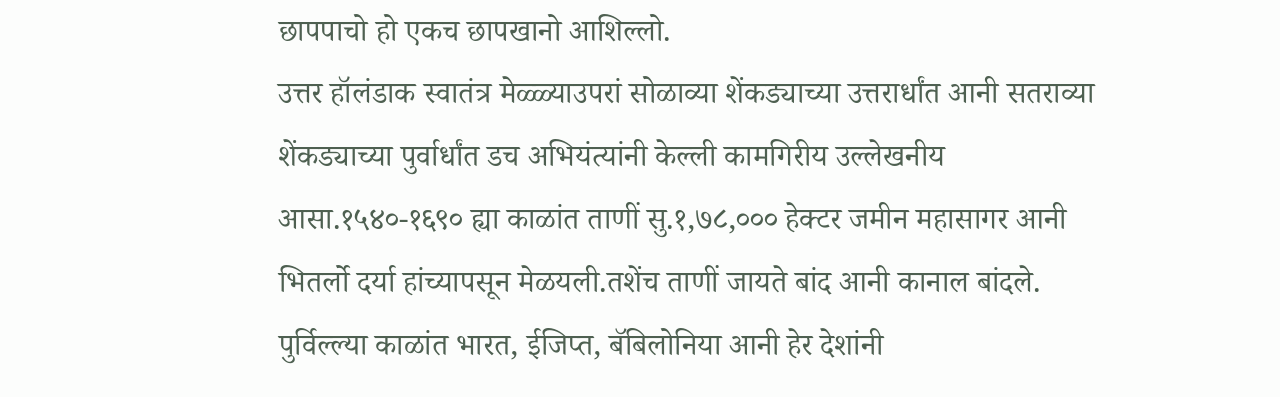छापपाचो हो एकच छापखानो आशिल्लो.
उत्तर हॉलंडाक स्वातंत्र मेळ्ळ्याउपरां सोळाव्या शेंकड्याच्या उत्तरार्धांत आनी सतराव्या शेंकड्याच्या पुर्वार्धांत डच अभियंत्यांनी केल्ली कामगिरीय उल्लेखनीय आसा.१५४०-१६९० ह्या काळांत ताणीं सु.१,७८,००० हेक्टर जमीन महासागर आनी भितर्लो दर्या हांच्यापसून मेळयली.तशेंच ताणीं जायते बांद आनी कानाल बांदले.
पुर्विल्ल्या काळांत भारत, ईजिप्त, बॅबिलोनिया आनी हेर देशांनी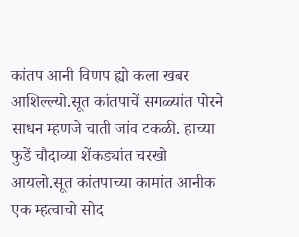कांतप आनी विणप ह्यो कला खबर आशिल्ल्यो.सूत कांतपाचें सगळ्यांत पोरने साधन म्हणजे चाती जांव टकळी. हाच्या फुडें चौदाव्या शेंकड्यांत चरखो आयलो.सूत कांतपाच्या कामांत आनीक एक म्हत्वाचो सोद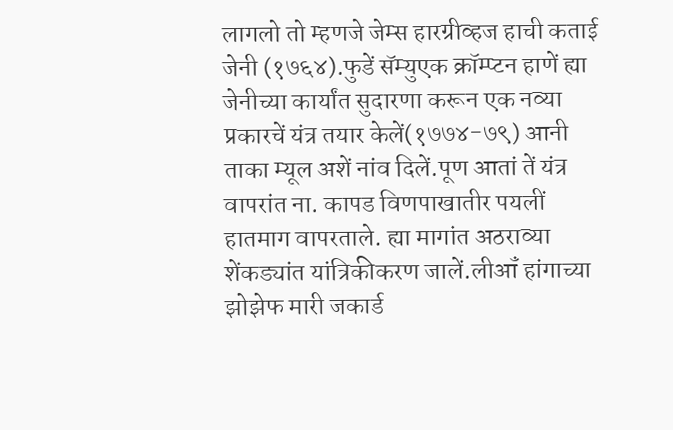लागलो तो म्हणजे जेम्स हारग्रीव्हज हाची कताई जेनी (१७६४).फुडें सॅम्युएक क्रॉम्प्टन हाणें ह्या जेनीच्या कार्यांत सुदारणा करून एक नव्या प्रकारचें यंत्र तयार केलें(१७७४-७९) आनी ताका म्यूल अशें नांव दिलें.पूण आतां तें यंत्र वापरांत ना. कापड विणपाखातीर पयलीं हातमाग वापरताले. ह्या मागांत अठराव्या शेंकड्यांत यांत्रिकीकरण जालें.लीऑं हांगाच्या झोझेफ मारी जकार्ड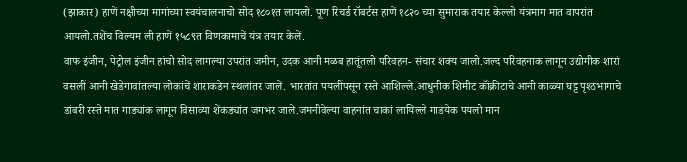(झाकार) हाणें नक्षीच्या मागांच्या स्वयंचालनाचो सोद १८०१त लायलो. पूण रिचर्ड रॉबर्टस हाणें १८२० च्या सुमाराक तयार केल्लो यंत्रमाग मात वापरांत आयलो.तशेंच विल्यम ली हाणें १५८९त विणकामाचें यंत्र तयार केलें.
वाफ इंजीन, पेट्रोल इंजीन हांचो सोद लागल्या उपरांत जमीन, उदक आनी मळब हातूंतलो परिवहन- संचार शक्य जालो.जल्द परिवहनाक लागून उद्योगीक शारां वसलीं आनी खेडेगावांतल्या लोकांचें शाराकडेन स्थलांतर जालें. भारतांत पयलींपसून रस्ते आशिल्ले.आधुनीक शिमीट कॉंक्रीटाचे आनी काळ्या घट्ट पृश्ठभागाचे डांबरी रस्ते मात गाड्यांक लागून विसाव्या शेंकड्यांत जगभर जाले.जमनीवेल्या वाहनांत चाकां लायिल्ले गाडयेक पयलो मान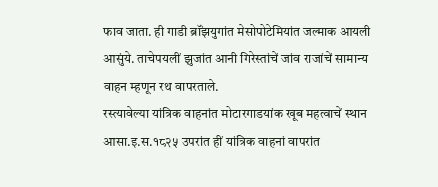फाव जाता. ही गाडी ब्रॉंझयुगांत मेसोपोटेमियांत जल्माक आयली आसुंये. ताचेपयलीं झुजांत आनी गिरेस्तांचें जांव राजांचें सामान्य वाहन म्हणून रथ वापरताले.
रस्त्यावेल्या यांत्रिक वाहनांत मोटारगाडयांक खूब महत्वाचें स्थान आसा.इ.स.१८२५ उपरांत हीं यांत्रिक वाहनां वापरांत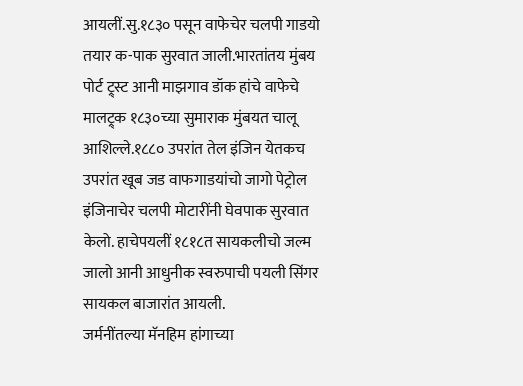आयलीं.सु.१८३० पसून वाफेचेर चलपी गाडयो तयार क-पाक सुरवात जाली.भारतांतय मुंबय पोर्ट ट्र्स्ट आनी माझगाव डॉक हांचे वाफेचे मालट्र्क १८३०च्या सुमाराक मुंबयत चालू आशिल्ले.१८८० उपरांत तेल इंजिन येतकच उपरांत खूब जड वाफगाडयांचो जागो पेट्रोल इंजिनाचेर चलपी मोटारींनी घेवपाक सुरवात केलो. हाचेपयलीं १८१८त सायकलीचो जल्म जालो आनी आधुनीक स्वरुपाची पयली सिंगर सायकल बाजारांत आयली.
जर्मनींतल्या मॅनहिम हांगाच्या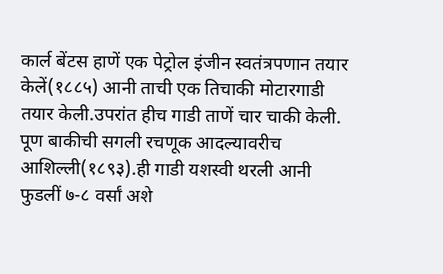कार्ल बेंटस हाणें एक पेट्रोल इंजीन स्वतंत्रपणान तयार केलें(१८८५) आनी ताची एक तिचाकी मोटारगाडी तयार केली.उपरांत हीच गाडी ताणें चार चाकी केली. पूण बाकीची सगली रचणूक आदल्यावरीच आशिल्ली(१८९३).ही गाडी यशस्वी थरली आनी फुडलीं ७-८ वर्सां अशे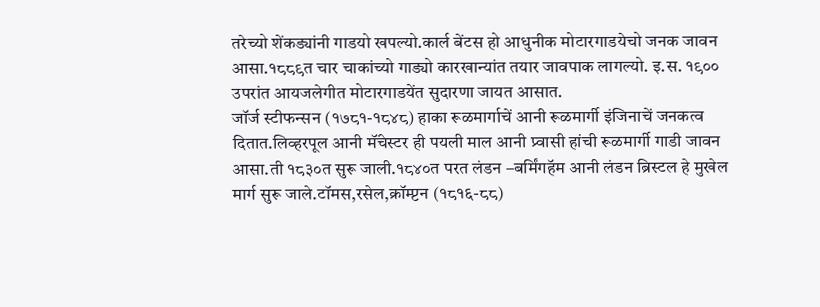तरेच्यो शेंकड्यांनी गाडयो खपल्यो.कार्ल बेंटस हो आधुनीक मोटारगाडयेचो जनक जावन आसा.१८८९त चार चाकांच्यो गाड्यो कारखान्यांत तयार जावपाक लागल्यो. इ.स. १९०० उपरांत आयजलेगीत मोटारगाडयेंत सुदारणा जायत आसात.
जॉर्ज स्टीफन्सन (१७८१-१८४८) हाका रूळमार्गाचें आनी रूळमार्गी इंजिनाचें जनकत्व दितात.लिव्हरपूल आनी मॅंचेस्टर ही पयली माल आनी प्र्वासी हांची रूळमार्गी गाडी जावन आसा.ती १८३०त सुरू जाली.१८४०त परत लंडन –बर्मिंगहॅम आनी लंडन ब्रिस्टल हे मुखेल मार्ग सुरू जाले.टॉमस,रसेल,क्रॉम्प्टन (१८१६-८८)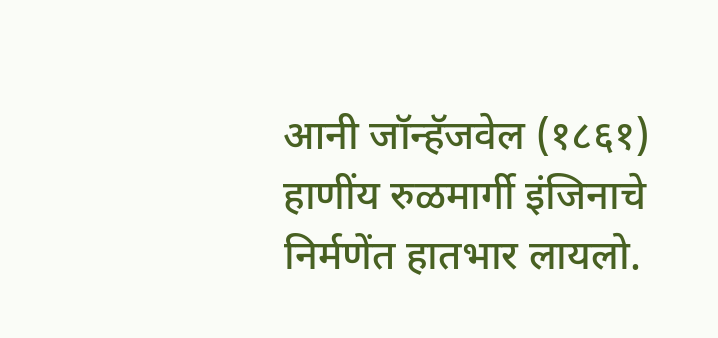आनी जॉन्हॅजवेल (१८६१) हाणींय रुळमार्गी इंजिनाचे निर्मणेंत हातभार लायलो.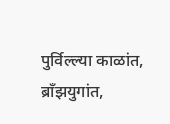पुर्विल्ल्या काळांत, ब्रॉंझयुगांत,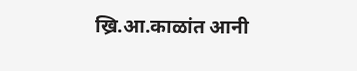ख्रि.आ.काळांत आनी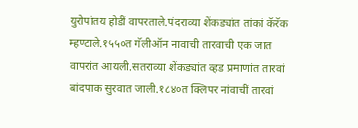युरोपांतय होडीं वापरताले.पंदराव्या शेंकड्यांत तांकां कॅरॅक म्हण्टाले.१५५०त गॅलीऑन नावाची तारवाची एक जात वापरांत आयली.सतराव्या शेंकड्यांत व्हड प्रमाणांत तारवां बांदपाक सुरवात जाली.१८४०त क्लिपर नांवाचीं तारवां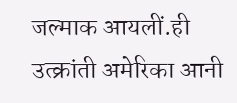जल्माक आयलीं.ही उत्क्रांती अमेरिका आनी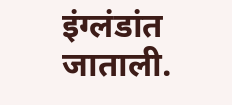इंग्लंडांत जाताली.